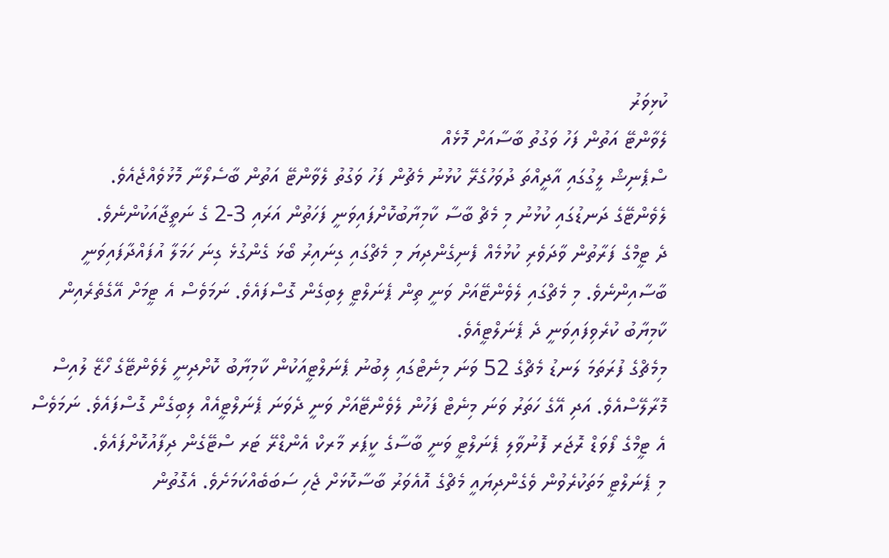ކުޅިވަރު
ލެވާންޓޭ އަތުން ފަހު ވަގުތު ބާސާއަށް މޮޅެއް
ސްޕެނިޝް ލީގުގައި އާދީއްތަ ދުވަހުގެރޭ ކުޅުނު މެޗުން ފަހު ވަގުތު ލެވާންޓޭ އަތުން ބާސެލޯނާ މޮޅުވެއްޖެއެވެ.
ލެވެންޓޭގެ ދަނޑުގައި ކުޅުނު މި މެޗް ބާސާ ކާމިޔާބުކޮށްފައިވަނީ ފަހަތުން އަރައި 3-2 ގެ ނަތީޖާއަކުންނެވެ.
ދެ ޓީމްގެ ފަރާތުން ވާދަވެރި ކުޅުމެއް ފެނިގެންދިޔަ މި މެޗްގައި ގިނައިރު ބޯޅަ ގެންގުޅެ ގިނަ ހަމަލާ އުފައްދާފައިވަނީ ބާސާއިންނެވެ. މި މެޗްގައި ލެވެންޓޭއަށް ވަނީ ތިން ޕެނަލްޓީ ލިބިގެން ގޮސްފައެވެ. ނަމަވެސް އެ ޓީމަށް އޭގެތެރެއިން ކާމިޔާބު ކުރެވިފައިވަނީ ދެ ޕެނަލްޓީއެވެ.
މިމެޗްގެ ފުރަތަމަ ލަނޑު މެޗްގެ 52 ވަނަ މިނެޓްގައި ލިބުނު ޕެނަލްޓީއަކުން ކާމިޔާބު ކޮށްދިނީ ލެވެންޓޭގެ ހޯޒޭ ލުއިސް މޮރާލޭސްއެވެ. އަދި އޭގެ ހަތަރު ވަނަ މިނެޓް ފަހުން ލެވެންޓޭއަށް ވަނީ ދެވަނަ ޕެނަލްޓީއެއް ލިބިގެން ގޮސްފައެވެ. ނަމަވެސް އެ ޓީމްގެ ފޯވަޑް ރޮޖަރ ފޮނުވާލި ޕެނަލްޓީ ވަނީ ބާސާގެ ކީޕަރ މާރކް އެންޑްރޭ ޓަރ ސްޓޭގެން ދިފާއުކޮށްފައެވެ.
މި ޕެނަލްޓީ މަތަކުރެވުން ވެގެންދިޔައީ މެޗްގެ އޮއެވަރު ބާސާކޮޅަށް ޖެހި ސަބަބެއްކަމަށެވެ. އެގޮތުން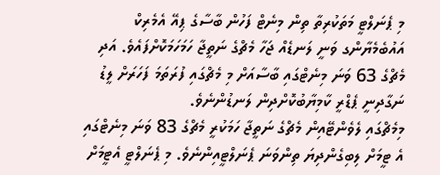މި ޕެނަލްޓީ މަތަކުރިތާ ތިން މިނެޓް ފަހުން ބާސާގެ ޕިއޭ އެމެރިކް އައުބެމެޔާންގ ވަނީ ލަނޑެއް ޖަހާ މެޗްގެ ނަތީޖާ ހަމަހަމަކޮށްފައެވެ. އަދި މެޗްގެ 63 ވަނަ މިނެޓްގައި ބާސާއަށް މި މެޗްގައި ފުރަތަމަ ފަހަރަށް ލީޑު ނަގާދިނީ ޕެޑްރީ ކާމިޔާބުކޮށްދިން ލަނޑުންނެވެ.
މިމެޗްގައި ލެވެންޓޭއިން މެޗްގެ ނަތީޖާ ހަމަކުރީ މެޗްގެ 83 ވަނަ މިނެޓްގައި އެ ޓީމަށް ލިބިގެންދިޔަ ތިންވަނަ ޕެނަލްޓީއިންނެވެ. މި ޕެނަލްޓީ އެޓީމަށް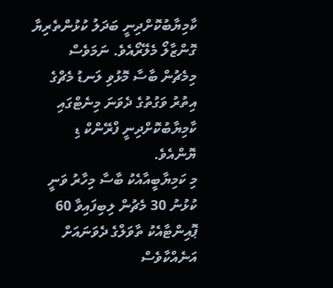ކާމިޔާބުކޮށްދިނީ ބަދަލު ކުޅުންތެރިޔާ ގޮންޒާލޯ މެލޭރޯއެވެ. ނަމަވެސް މިމެޗުން ބާސާ މޮޅުވި ލަނޑު މެޗްގެ އިތުރު ވަގުތުގެ ދެވަނަ މިނެޓްގައި ކާމިޔާބުކޮށްދިނީ ފްރޭންކް ޑި ޔޮންއެވެ.
މި ކަމިޔާބީއާއެކު ބާސާ މިހާރު ވަނީ ކުޅުނު 30 މެޗުން ލިބިފައިވާ 60 ޕޮއިންޓާއެކު ތާވަލްގެ ދެވަނައަށް އަނެއްކާވެސް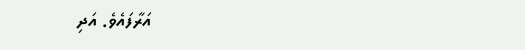އަރާފައެވެ. އަދި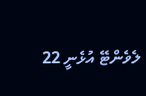ލެވެންޓޭ އުޅެނީ 22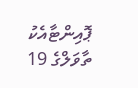ޕޮއިންޓާއެކު ތާވަލްގެ 19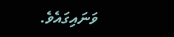ވަނައިގައެވެ.